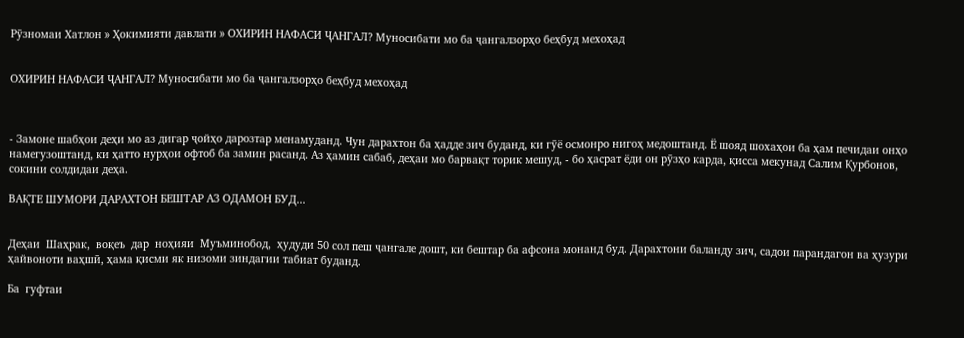Рӯзномаи Хатлон » Ҳокимияти давлати » ОХИРИН НАФАСИ ҶАНГАЛ? Муносибати мо ба ҷангалзорҳо беҳбуд мехоҳад


ОХИРИН НАФАСИ ҶАНГАЛ? Муносибати мо ба ҷангалзорҳо беҳбуд мехоҳад



- Замоне шабҳои деҳи мо аз дигар ҷойҳо дарозтар менамуданд. Чун дарахтон ба ҳадде зич буданд, ки гӯё осмонро нигоҳ медоштанд. Ё шояд шохаҳои ба ҳам печидаи онҳо намегузоштанд, ки ҳатто нурҳои офтоб ба замин расанд. Аз ҳамин сабаб, деҳаи мо барвақт торик мешуд, - бо ҳасрат ёди он рӯзҳо карда, қисса мекунад Салим Қурбонов, сокини солдидаи деҳа.

ВАҚТЕ ШУМОРИ ДАРАХТОН БЕШТАР АЗ ОДАМОН БУД...


Деҳаи  Шаҳрак,  воқеъ  дар  ноҳияи  Муъминобод,  ҳудуди 50 сол пеш ҷангале дошт, ки бештар ба афсона монанд буд. Дарахтони баланду зич, садои парандагон ва ҳузури ҳайвоноти ваҳшӣ, ҳама қисми як низоми зиндагии табиат буданд.

Ба  гуфтаи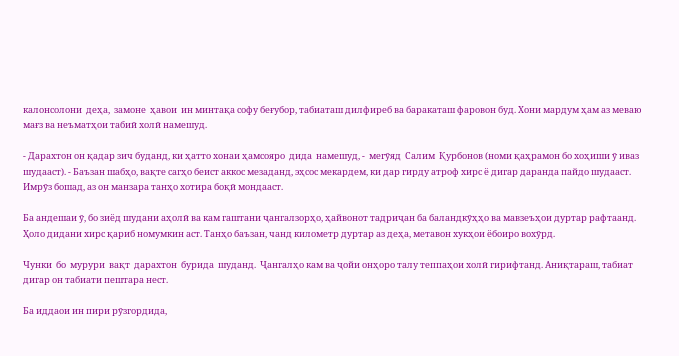калонсолони  деҳа,  замоне  ҳавои  ин минтақа софу беғубор, табиаташ дилфиреб ва баракаташ фаровон буд. Хони мардум ҳам аз меваю мағз ва неъматҳои табиӣ холӣ намешуд.

- Дарахтон он қадар зич буданд, ки ҳатто хонаи ҳамсояро  дида  намешуд, -  мегӯяд  Салим  Қурбонов (номи қаҳрамон бо хоҳиши ӯ иваз шудааст). - Баъзан шабҳо, вақте сагҳо беист аккос мезаданд, эҳсос мекардем, ки дар гирду атроф хирс ё дигар даранда пайдо шудааст. Имрӯз бошад, аз он манзара танҳо хотира боқӣ мондааст.

Ба андешаи ӯ, бо зиёд шудани аҳолӣ ва кам гаштани ҷангалзорҳо, ҳайвонот тадриҷан ба баландкӯҳҳо ва мавзеъҳои дуртар рафтаанд. Ҳоло дидани хирс қариб номумкин аст. Танҳо баъзан, чанд километр дуртар аз деҳа, метавон хукҳои ёбоиро вохӯрд.

Чунки  бо  мурури  вақт  дарахтон  бурида  шуданд.  Ҷангалҳо кам ва ҷойи онҳоро талу теппаҳои холӣ гирифтанд. Аниқтараш, табиат дигар он табиати пештара нест.

Ба иддаои ин пири рӯзгордида,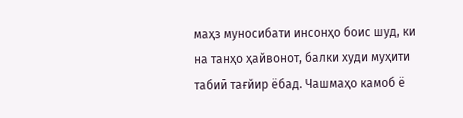маҳз муносибати инсонҳо боис шуд, ки на танҳо ҳайвонот, балки худи муҳити табиӣ тағйир ёбад. Чашмаҳо камоб ё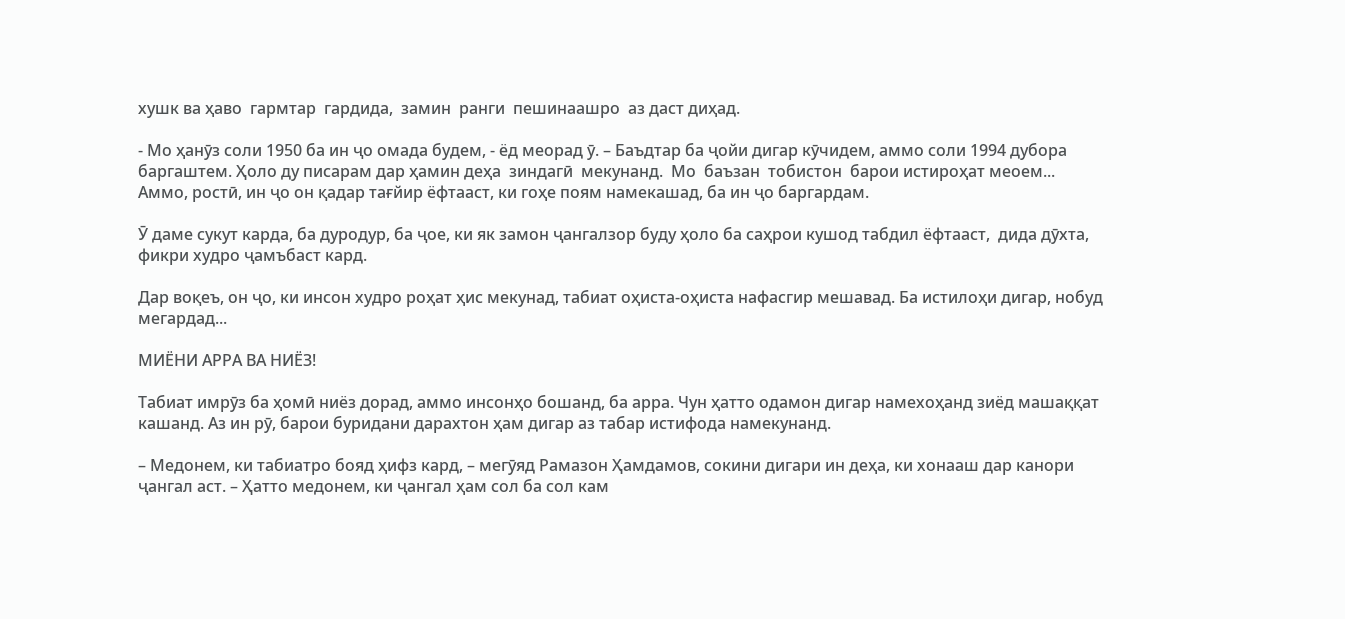хушк ва ҳаво  гармтар  гардида,  замин  ранги  пешинаашро  аз даст диҳад.

- Мо ҳанӯз соли 1950 ба ин ҷо омада будем, - ёд меорад ӯ. – Баъдтар ба ҷойи дигар кӯчидем, аммо соли 1994 дубора баргаштем. Ҳоло ду писарам дар ҳамин деҳа  зиндагӣ  мекунанд.  Мо  баъзан  тобистон  барои истироҳат меоем... Аммо, ростӣ, ин ҷо он қадар тағйир ёфтааст, ки гоҳе поям намекашад, ба ин ҷо баргардам.

Ӯ даме сукут карда, ба дуродур, ба ҷое, ки як замон ҷангалзор буду ҳоло ба саҳрои кушод табдил ёфтааст,  дида дӯхта, фикри худро ҷамъбаст кард.

Дар воқеъ, он ҷо, ки инсон худро роҳат ҳис мекунад, табиат оҳиста-оҳиста нафасгир мешавад. Ба истилоҳи дигар, нобуд мегардад...

МИЁНИ АРРА ВА НИЁЗ!

Табиат имрӯз ба ҳомӣ ниёз дорад, аммо инсонҳо бошанд, ба арра. Чун ҳатто одамон дигар намехоҳанд зиёд машаққат кашанд. Аз ин рӯ, барои буридани дарахтон ҳам дигар аз табар истифода намекунанд.

– Медонем, ки табиатро бояд ҳифз кард, – мегӯяд Рамазон Ҳамдамов, сокини дигари ин деҳа, ки хонааш дар канори ҷангал аст. – Ҳатто медонем, ки ҷангал ҳам сол ба сол кам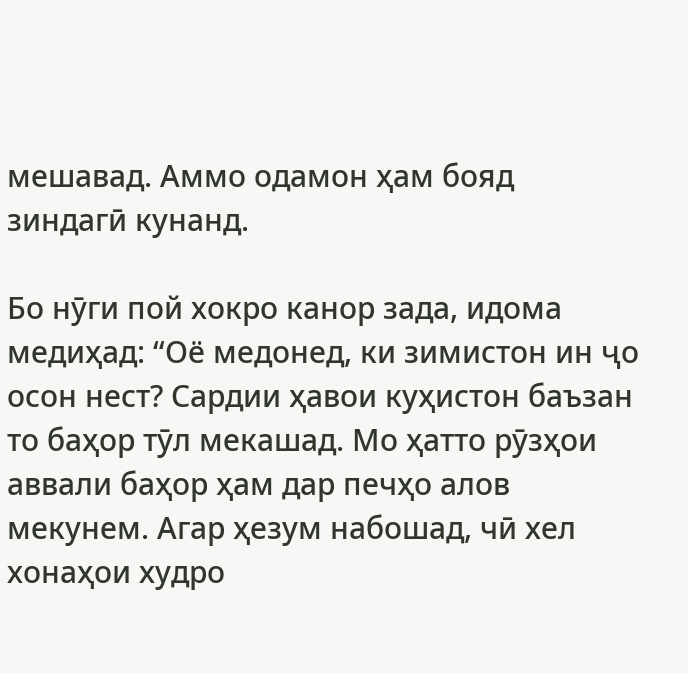мешавад. Аммо одамон ҳам бояд зиндагӣ кунанд.

Бо нӯги пой хокро канор зада, идома медиҳад: “Оё медонед, ки зимистон ин ҷо осон нест? Сардии ҳавои куҳистон баъзан то баҳор тӯл мекашад. Мо ҳатто рӯзҳои аввали баҳор ҳам дар печҳо алов мекунем. Агар ҳезум набошад, чӣ хел хонаҳои худро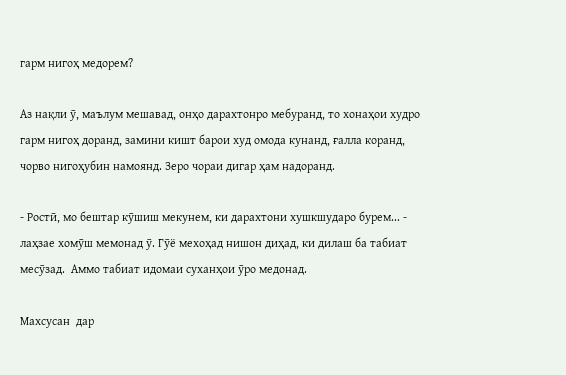гарм нигоҳ медорем?

Аз нақли ӯ, маълум мешавад, онҳо дарахтонро мебуранд, то хонаҳои худро гарм нигоҳ доранд, замини кишт барои худ омода кунанд, ғалла коранд, чорво нигоҳубин намоянд. Зеро чораи дигар ҳам надоранд.

- Ростӣ, мо бештар кӯшиш мекунем, ки дарахтони хушкшударо бурем... - лаҳзае хомӯш мемонад ӯ. Гӯё мехоҳад нишон диҳад, ки дилаш ба табиат месӯзад.  Аммо табиат идомаи суханҳои ӯро медонад.

Махсусан  дар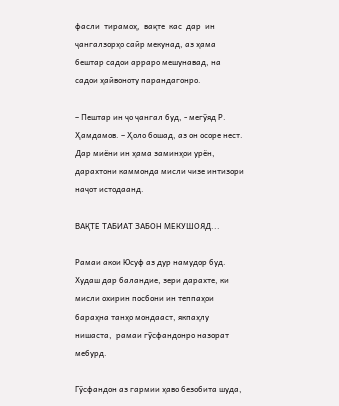фасли  тирамоҳ,  вақте  кас  дар  ин ҷангалзорҳо сайр мекунад, аз ҳама бештар садои арраро мешунавад, на садои ҳайвоноту парандагонро.

– Пештар ин ҷо ҷангал буд, - мегӯяд Р. Ҳамдамов. – Ҳоло бошад, аз он осоре нест. Дар миёни ин ҳама заминҳои урён, дарахтони каммонда мисли чизе интизори наҷот истодаанд.

ВАҚТЕ ТАБИАТ ЗАБОН МЕКУШОЯД...

Рамаи акои Юсуф аз дур намудор буд. Худаш дар баландие, зери дарахте, ки мисли охирин посбони ин теппаҳои бараҳна танҳо мондааст, якпаҳлу нишаста,  рамаи гӯсфандонро назорат мебурд.

Гӯсфандон аз гармии ҳаво безобита шуда,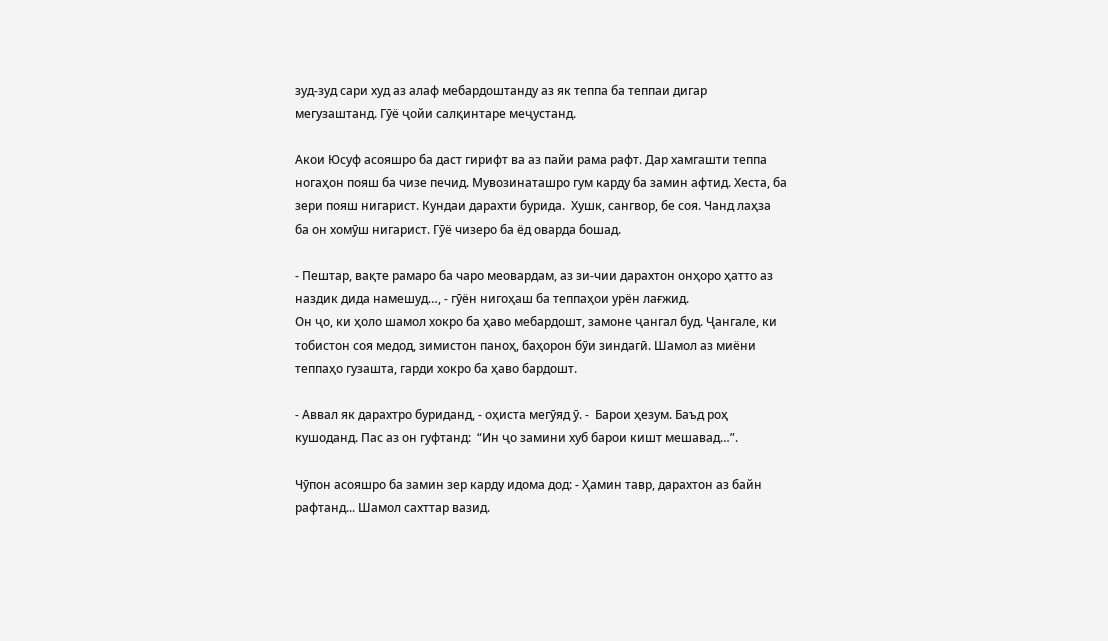зуд-зуд сари худ аз алаф мебардоштанду аз як теппа ба теппаи дигар мегузаштанд. Гӯё ҷойи салқинтаре меҷустанд.

Акои Юсуф асояшро ба даст гирифт ва аз пайи рама рафт. Дар хамгашти теппа ногаҳон пояш ба чизе печид. Мувозинаташро гум карду ба замин афтид. Хеста, ба зери пояш нигарист. Кундаи дарахти бурида.  Хушк, сангвор, бе соя. Чанд лаҳза ба он хомӯш нигарист. Гӯё чизеро ба ёд оварда бошад.

- Пештар, вақте рамаро ба чаро меовардам, аз зи-чии дарахтон онҳоро ҳатто аз наздик дида намешуд…, - гӯён нигоҳаш ба теппаҳои урён лағжид.
Он ҷо, ки ҳоло шамол хокро ба ҳаво мебардошт, замоне ҷангал буд. Ҷангале, ки тобистон соя медод, зимистон паноҳ, баҳорон бӯи зиндагӣ. Шамол аз миёни  теппаҳо гузашта, гарди хокро ба ҳаво бардошт.

- Аввал як дарахтро буриданд, - оҳиста мегӯяд ӯ. -  Барои ҳезум. Баъд роҳ кушоданд. Пас аз он гуфтанд:  “Ин ҷо замини хуб барои кишт мешавад…”.

Чӯпон асояшро ба замин зер карду идома дод: - Ҳамин тавр, дарахтон аз байн рафтанд... Шамол сахттар вазид.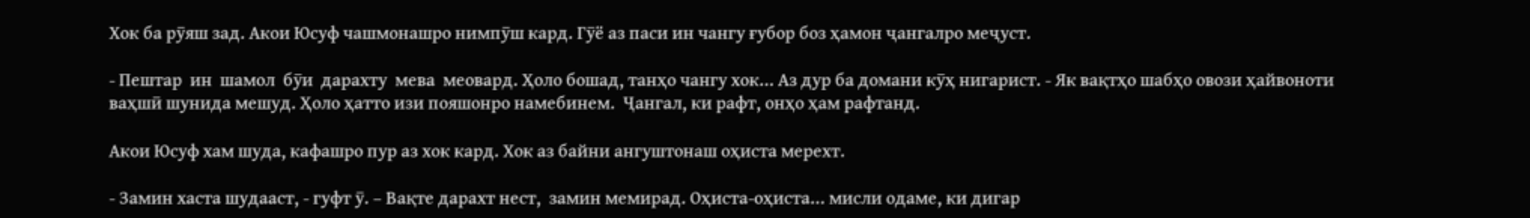Хок ба рӯяш зад. Акои Юсуф чашмонашро нимпӯш кард. Гӯё аз паси ин чангу ғубор боз ҳамон ҷангалро меҷуст.

- Пештар  ин  шамол  бӯи  дарахту  мева  меовард. Ҳоло бошад, танҳо чангу хок... Аз дур ба домани кӯҳ нигарист. - Як вақтҳо шабҳо овози ҳайвоноти ваҳшӣ шунида мешуд. Ҳоло ҳатто изи пояшонро намебинем.  Ҷангал, ки рафт, онҳо ҳам рафтанд.

Акои Юсуф хам шуда, кафашро пур аз хок кард. Хок аз байни ангуштонаш оҳиста мерехт.

- Замин хаста шудааст, - гуфт ӯ. – Вақте дарахт нест,  замин мемирад. Оҳиста-оҳиста... мисли одаме, ки дигар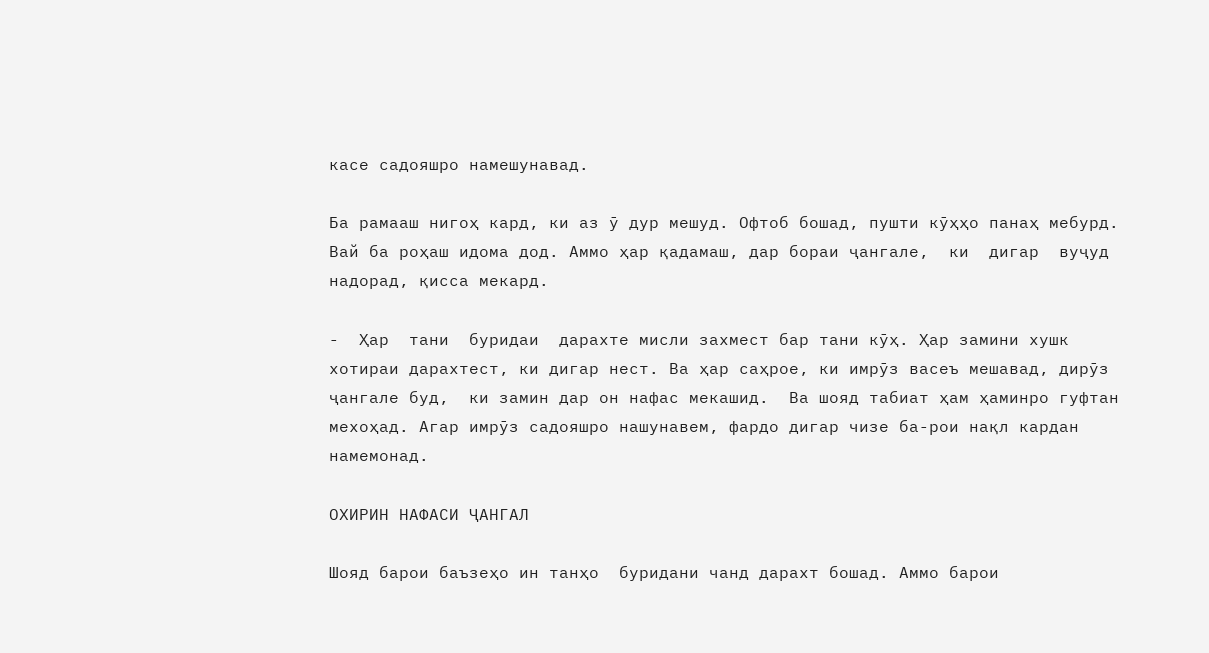касе садояшро намешунавад.

Ба рамааш нигоҳ кард, ки аз ӯ дур мешуд. Офтоб бошад, пушти кӯҳҳо панаҳ мебурд. Вай ба роҳаш идома дод. Аммо ҳар қадамаш, дар бораи ҷангале,  ки  дигар  вуҷуд  надорад, қисса мекард.

-  Ҳар  тани  буридаи  дарахте мисли захмест бар тани кӯҳ. Ҳар замини хушк хотираи дарахтест, ки дигар нест. Ва ҳар саҳрое, ки имрӯз васеъ мешавад, дирӯз ҷангале буд,  ки замин дар он нафас мекашид.  Ва шояд табиат ҳам ҳаминро гуфтан мехоҳад. Агар имрӯз садояшро нашунавем, фардо дигар чизе ба-рои нақл кардан намемонад.

ОХИРИН НАФАСИ ҶАНГАЛ

Шояд барои баъзеҳо ин танҳо  буридани чанд дарахт бошад. Аммо барои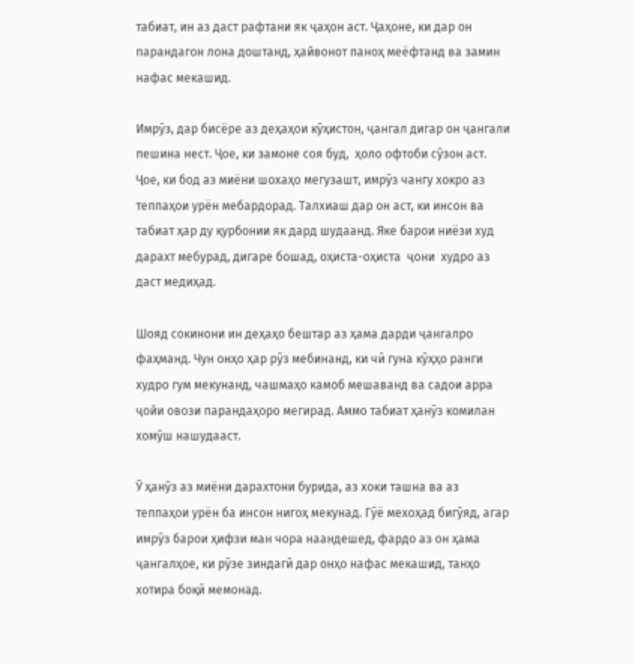табиат, ин аз даст рафтани як ҷаҳон аст. Ҷаҳоне, ки дар он парандагон лона доштанд, ҳайвонот паноҳ меёфтанд ва замин нафас мекашид.

Имрӯз, дар бисёре аз деҳаҳои кӯҳистон, ҷангал дигар он ҷангали пешина нест. Ҷое, ки замоне соя буд,  ҳоло офтоби сӯзон аст. Ҷое, ки бод аз миёни шохаҳо мегузашт, имрӯз чангу хокро аз теппаҳои урён мебардорад. Талхиаш дар он аст, ки инсон ва табиат ҳар ду қурбонии як дард шудаанд. Яке барои ниёзи худ дарахт мебурад, дигаре бошад, оҳиста-оҳиста  ҷони  худро аз даст медиҳад.

Шояд сокинони ин деҳаҳо бештар аз ҳама дарди ҷангалро фаҳманд. Чун онҳо ҳар рӯз мебинанд, ки чӣ гуна кӯҳҳо ранги худро гум мекунанд, чашмаҳо камоб мешаванд ва садои арра ҷойи овози парандаҳоро мегирад. Аммо табиат ҳанӯз комилан хомӯш нашудааст.

Ӯ ҳанӯз аз миёни дарахтони бурида, аз хоки ташна ва аз теппаҳои урён ба инсон нигоҳ мекунад. Гӯё мехоҳад бигӯяд, агар имрӯз барои ҳифзи ман чора наандешед, фардо аз он ҳама ҷангалҳое, ки рӯзе зиндагӣ дар онҳо нафас мекашид, танҳо хотира боқӣ мемонад.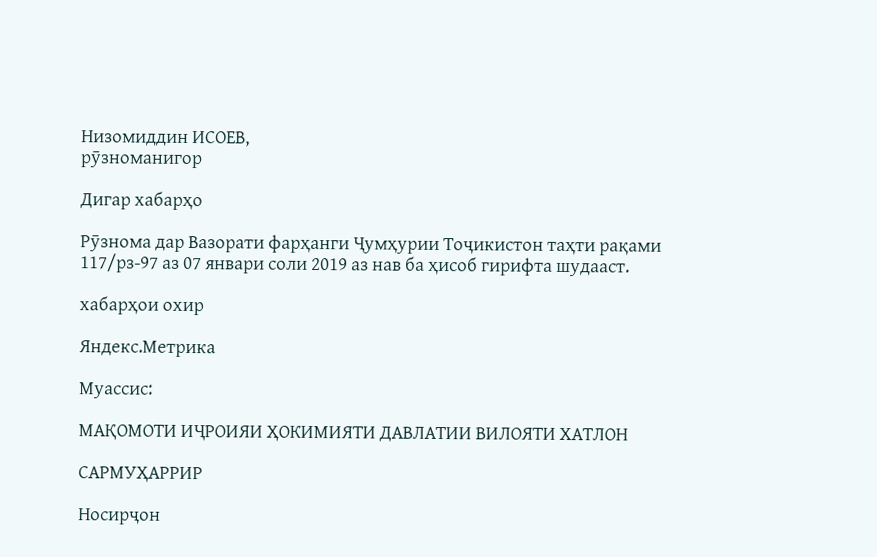Низомиддин ИСОЕВ,
рӯзноманигор

Дигар хабарҳо

Рӯзнома дар Вазорати фарҳанги Ҷумҳурии Тоҷикистон таҳти рақами 117/рз-97 аз 07 январи соли 2019 аз нав ба ҳисоб гирифта шудааст.

хабарҳои охир

Яндекс.Метрика

Муассис:

МАҚОМОТИ ИҶРОИЯИ ҲОКИМИЯТИ ДАВЛАТИИ ВИЛОЯТИ ХАТЛОН

САРМУҲАРРИР

Носирҷон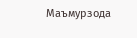Маъмурзода